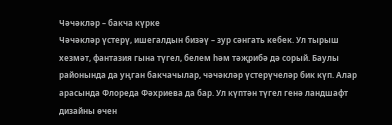Чәчәкләр – бакча күрке
Чәчәкләр үстерү, ишегалдын бизәү – зур сәнгать кебек. Ул тырыш хезмәт, фантазия гына түгел, белем һәм тәҗрибә дә сорый. Баулы районында да уңган бакчачылар, чәчәкләр үстерүчеләр бик күп. Алар арасында Флореда Фәхриева да бар. Ул күптән түгел генә ландшафт дизайны өчен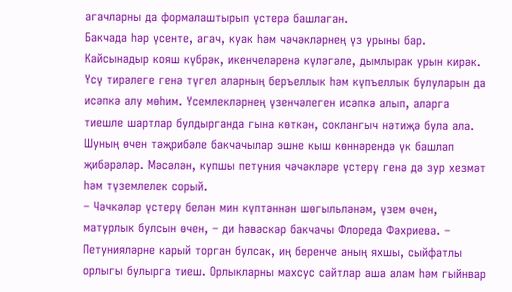агачларны да формалаштырып үстерә башлаган.
Бакчада һәр үсенте, агач, куак һәм чәчәкләрнең үз урыны бар. Кайсынадыр кояш күбрәк, икенчеләренә күләгәле, дымлырак урын кирәк. Үсү тирәлеге генә түгел аларның беръеллык һәм күпъеллык булуларын да исәпкә алу мөһим. Үсемлекләрнең үзенчәлеген исәпкә алып, аларга тиешле шартлар булдырганда гына көткән, соклангыч нәтиҗә була ала. Шуның өчен тәҗрибәле бакчачылар эшне кыш көннәрендә үк башлап җибәрәләр. Мәсәлән, купшы петуния чәчәкләре үстерү генә дә зур хезмәт һәм түземлелек сорый.
– Чәчкәләр үстерү белән мин күптәннән шөгыльләнәм, үзем өчен, матурлык булсын өчен, – ди һәвәскәр бакчачы Флореда Фәхриева. – Петунияләрне карый торган булсак, иң беренче аның яхшы, сыйфатлы орлыгы булырга тиеш. Орлыкларны махсус сайтлар аша алам һәм гыйнвар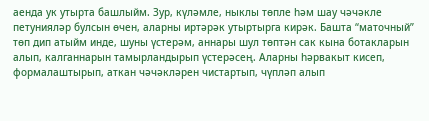аенда ук утырта башлыйм. Зур, күләмле, ныклы төпле һәм шау чәчәкле петунияләр булсын өчен, аларны иртәрәк утыртырга кирәк. Башта “маточный” төп дип атыйм инде, шуны үстерәм, аннары шул төптән сак кына ботакларын алып, калганнарын тамырландырып үстерәсең. Аларны һәрвакыт кисеп, формалаштырып, аткан чәчәкләрен чистартып, чүпләп алып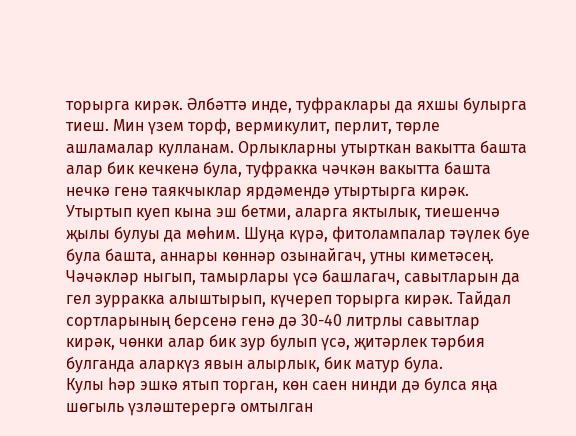торырга кирәк. Әлбәттә инде, туфраклары да яхшы булырга тиеш. Мин үзем торф, вермикулит, перлит, төрле ашламалар кулланам. Орлыкларны утырткан вакытта башта алар бик кечкенә була, туфракка чәчкән вакытта башта нечкә генә таякчыклар ярдәмендә утыртырга кирәк. Утыртып куеп кына эш бетми, аларга яктылык, тиешенчә җылы булуы да мөһим. Шуңа күрә, фитолампалар тәүлек буе була башта, аннары көннәр озынайгач, утны киметәсең. Чәчәкләр ныгып, тамырлары үсә башлагач, савытларын да гел зурракка алыштырып, күчереп торырга кирәк. Тайдал сортларының берсенә генә дә 30-40 литрлы савытлар кирәк, чөнки алар бик зур булып үсә, җитәрлек тәрбия булганда аларкүз явын алырлык, бик матур була.
Кулы һәр эшкә ятып торган, көн саен нинди дә булса яңа шөгыль үзләштерергә омтылган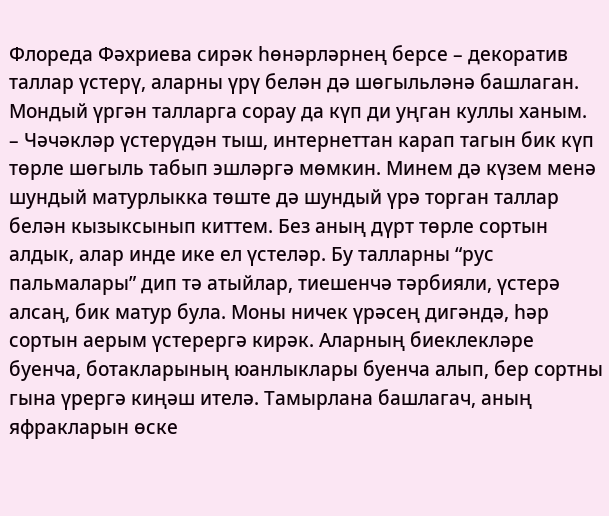Флореда Фәхриева сирәк һөнәрләрнең берсе – декоратив таллар үстерү, аларны үрү белән дә шөгыльләнә башлаган. Мондый үргән талларга сорау да күп ди уңган куллы ханым.
– Чәчәкләр үстерүдән тыш, интернеттан карап тагын бик күп төрле шөгыль табып эшләргә мөмкин. Минем дә күзем менә шундый матурлыкка төште дә шундый үрә торган таллар белән кызыксынып киттем. Без аның дүрт төрле сортын алдык, алар инде ике ел үстеләр. Бу талларны “рус пальмалары” дип тә атыйлар, тиешенчә тәрбияли, үстерә алсаң, бик матур була. Моны ничек үрәсең дигәндә, һәр сортын аерым үстерергә кирәк. Аларның биеклекләре буенча, ботакларының юанлыклары буенча алып, бер сортны гына үрергә киңәш ителә. Тамырлана башлагач, аның яфракларын өске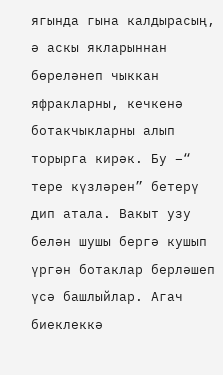ягында гына калдырасың, ә аскы якларыннан бөреләнеп чыккан яфракларны, кечкенә ботакчыкларны алып торырга кирәк. Бу –“ тере күзләрен” бетерү дип атала. Вакыт узу белән шушы бергә кушып үргән ботаклар берләшеп үсә башлыйлар. Агач биеклеккә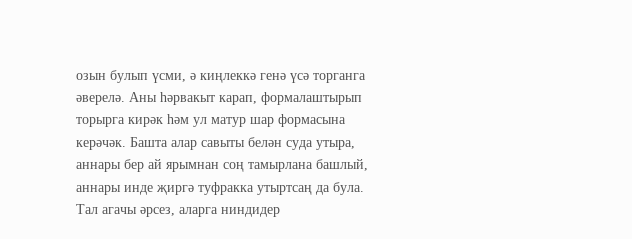озын булып үсми, ә киңлеккә генә үсә торганга әверелә. Аны һәрвакыт карап, формалаштырып торырга кирәк һәм ул матур шар формасына керәчәк. Башта алар савыты белән суда утыра, аннары бер ай ярымнан соң тамырлана башлый, аннары инде җиргә туфракка утыртсаң да була. Тал агачы әрсез, аларга ниндидер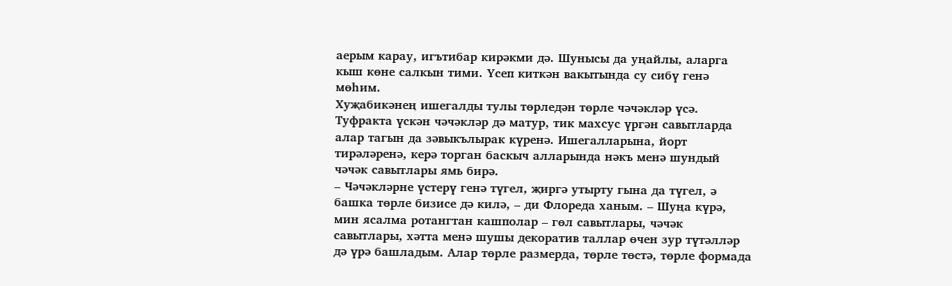аерым карау, игътибар кирәкми дә. Шунысы да уңайлы, аларга кыш көне салкын тими. Үсеп киткән вакытында су сибү генә мөһим.
Хуҗабикәнең ишегалды тулы төрледән төрле чәчәкләр үсә. Туфракта үскән чәчәкләр дә матур, тик махсус үргән савытларда алар тагын да зәвыкълырак күренә. Ишегалларына, йорт тирәләренә, керә торган баскыч алларында нәкъ менә шундый чәчәк савытлары ямь бирә.
– Чәчәкләрне үстерү генә түгел, җиргә утырту гына да түгел, ә башка төрле бизисе дә килә, – ди Флореда ханым. – Шуңа күрә, мин ясалма ротангтан кашполар – гөл савытлары, чәчәк савытлары, хәтта менә шушы декоратив таллар өчен зур түтәлләр дә үрә башладым. Алар төрле размерда, төрле төстә, төрле формада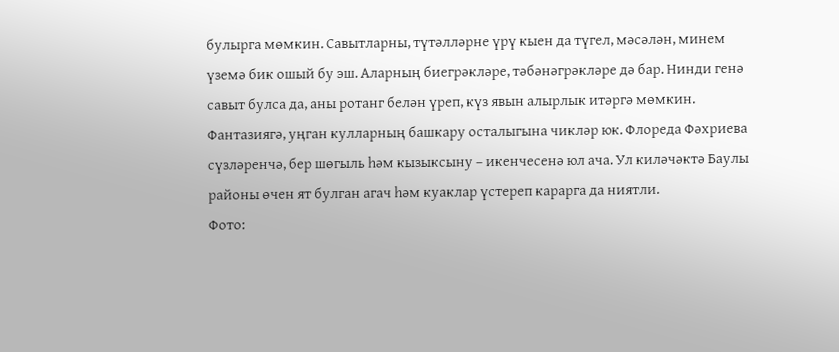булырга мөмкин. Савытларны, түтәлләрне үрү кыен да түгел, мәсәлән, минем үземә бик ошый бу эш. Аларның биегрәкләре, тәбәнәгрәкләре дә бар. Нинди генә савыт булса да, аны ротанг белән үреп, күз явын алырлык итәргә мөмкин.
Фантазиягә, уңган кулларның башкару осталыгына чикләр юк. Флореда Фәхриева сүзләренчә, бер шөгыль һәм кызыксыну – икенчесенә юл ача. Ул киләчәктә Баулы районы өчен ят булган агач һәм куаклар үстереп карарга да ниятли.
Фото: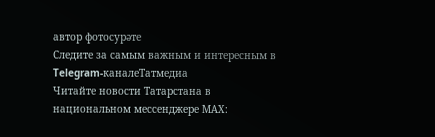автор фотосурәте
Следите за самым важным и интересным в Telegram-каналеТатмедиа
Читайте новости Татарстана в национальном мессенджере MАХ: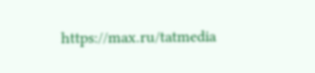https://max.ru/tatmedia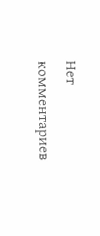Нет комментариев